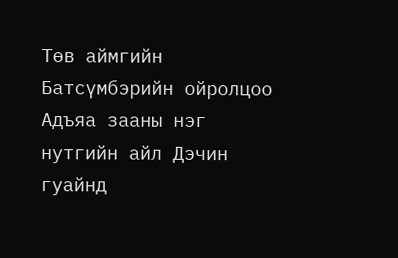Төв аймгийн Батсүмбэрийн ойролцоо Адъяа зааны нэг нутгийн айл Дэчин гуайнд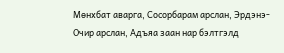Мөнхбат аварга, Сосорбарам арслан, Эрдэнэ-Очир арслан, Адъяа заан нар бэлтгэлд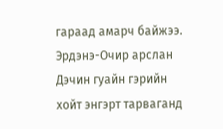гараад амарч байжээ. Эрдэнэ-Очир арслан Дэчин гуайн гэрийн хойт энгэрт тарваганд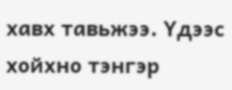хавх тавьжээ. Үдээс хойхно тэнгэр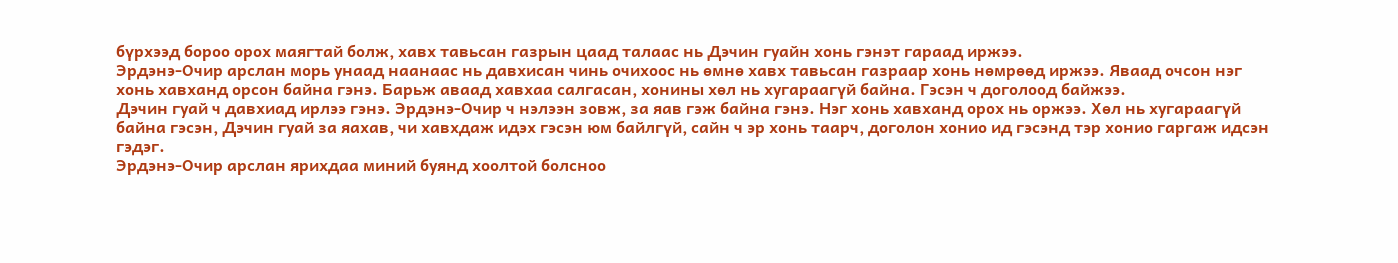бүрхээд бороо орох маягтай болж, хавх тавьсан газрын цаад талаас нь Дэчин гуайн хонь гэнэт гараад иржээ.
Эрдэнэ-Очир арслан морь унаад наанаас нь давхисан чинь очихоос нь өмнө хавх тавьсан газраар хонь нөмрөөд иржээ. Яваад очсон нэг хонь хавханд орсон байна гэнэ. Барьж аваад хавхаа салгасан, хонины хөл нь хугараагүй байна. Гэсэн ч доголоод байжээ.
Дэчин гуай ч давхиад ирлээ гэнэ. Эрдэнэ-Очир ч нэлээн зовж, за яав гэж байна гэнэ. Нэг хонь хавханд орох нь оржээ. Хөл нь хугараагүй байна гэсэн, Дэчин гуай за яахав, чи хавхдаж идэх гэсэн юм байлгүй, сайн ч эр хонь таарч, доголон хонио ид гэсэнд тэр хонио гаргаж идсэн гэдэг.
Эрдэнэ-Очир арслан ярихдаа миний буянд хоолтой болсноо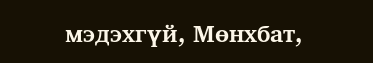мэдэхгүй, Мөнхбат,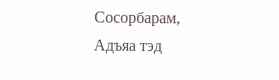Сосорбарам, Адъяа тэд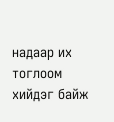надаар их тоглоом хийдэг байж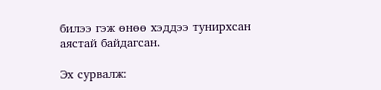билээ гэж өнөө хэддээ тунирхсан аястай байдагсан.

Эх сурвалж: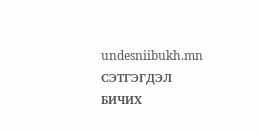undesniibukh.mn
СЭТГЭГДЭЛ БИЧИХ